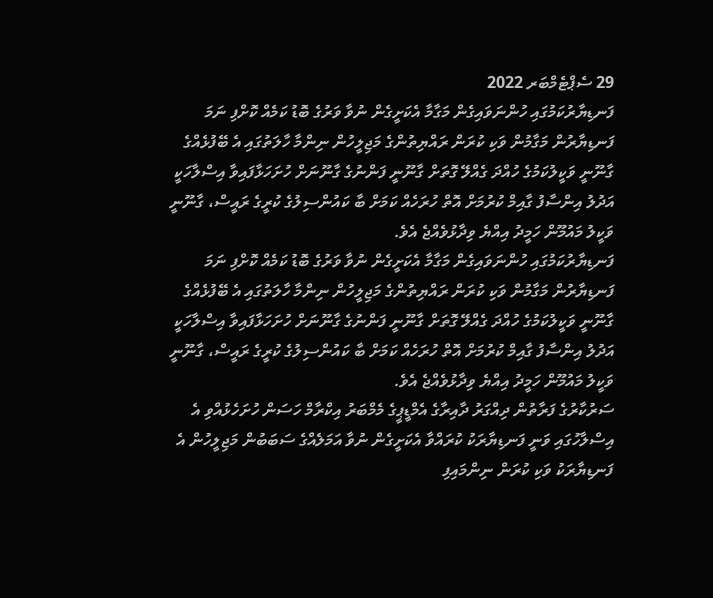29 ސެޕްޓެމްބަރ 2022
ފަނޑިޔާރުކަމުގައި ހުންނަވައިގެން މަގާމާ އެކަށީގެން ނުވާ ވަރުގެ ބޮޑު ކަމެއް ކޮށްފި ނަމަ ފަނޑިޔާރުން މަގާމުން ވަކި ކުރަން ރައްޔިތުންގެ މަޖިލީހުން ނިންމާ ހާލަތުގައި އެ ބޭފުޅެއްގެ ގާނޫނީ ވަކީލުކަމުގެ ހުއްދަ ގެއްލޭ ގޮތަށް ގާނޫނީ ފަންނުގެ ގާނޫނަށް ހުށަހަޅާފައިވާ އިސްލާހަކީ އަދުލު އިންސާފު ގާއިމް ކުރުމަށް އޮތް ހުރަހެއް ކަމަށް ބާ ކައުންސިލުގެ ކުރީގެ ރައީސް، ގާނޫނީ ވަކީލު މައުމޫން ހަމީދު އިއްޔެ ވިދާޅުވެއްޖެ އެވެ.
ފަނޑިޔާރުކަމުގައި ހުންނަވައިގެން މަގާމާ އެކަށީގެން ނުވާ ވަރުގެ ބޮޑު ކަމެއް ކޮށްފި ނަމަ ފަނޑިޔާރުން މަގާމުން ވަކި ކުރަން ރައްޔިތުންގެ މަޖިލީހުން ނިންމާ ހާލަތުގައި އެ ބޭފުޅެއްގެ ގާނޫނީ ވަކީލުކަމުގެ ހުއްދަ ގެއްލޭ ގޮތަށް ގާނޫނީ ފަންނުގެ ގާނޫނަށް ހުށަހަޅާފައިވާ އިސްލާހަކީ އަދުލު އިންސާފު ގާއިމް ކުރުމަށް އޮތް ހުރަހެއް ކަމަށް ބާ ކައުންސިލުގެ ކުރީގެ ރައީސް، ގާނޫނީ ވަކީލު މައުމޫން ހަމީދު އިއްޔެ ވިދާޅުވެއްޖެ އެވެ.
ސަރުކާރުގެ ފަރާތުން ދިއްގަރު ދާއިރާގެ އެމްޑީޕީގެ މެމްބަރު އިކްރާމް ހަސަން ހުށަހެޅުއްވި އެ އިސްލާހުގައި ވަނީ ފަނޑިޔާރަކު ކުރައްވާ އެކަށީގެން ނުވާ އަމަލެއްގެ ސަބަބުން މަޖިލީހުން އެ ފަނޑިޔާރަކު ވަކި ކުރަން ނިންމައިފި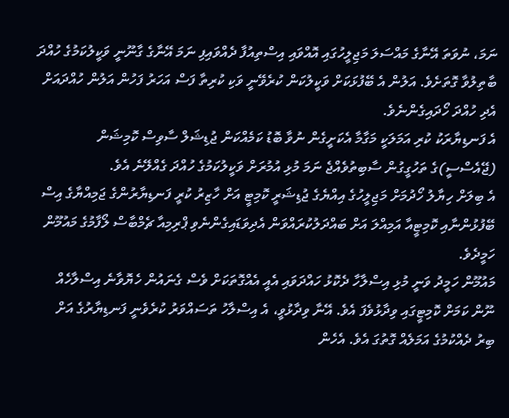ނަމަ، ނުވަތަ އޭނާގެ މައްސަލަ މަޖިލީހުގައި އޮއްވައި އިސްތިއުފާ ދެއްވައިފި ނަމަ އޭނާގެ ގާނޫނީ ވަކީލުކަމުގެ ހުއްދަ ބާތިލުވާ ގޮތަށެވެ. އަލުން އެ ބޭފުޅަކަށް ވަކީލުކަން ކުރެވޭނީ ވަކި ކުރިތާ ފަސް އަހަރު ފަހުން އަލުން ހުއްދައަށް އެދި ހުއްދަ ހޯދައިގެންނެވެ.
އެ ފަނޑިޔާރަކު ކުރި އަމަލަކީ މަގާމާ އެކަށީގެން ނުވާ ބޮޑު ކަމެއްކަން ޖުޑިޝަލް ސާވިސް ކޮމިޝަން (ޖޭއެސްސީ)ގެ ތަހުގީގުން ސާބިތުވެއްޖެ ނަމަ މުޅި އުމުރަށް ވަކީލުކަމުގެ ހުއްދަ ގެއްލޭނެ އެވެ.
އެ ބިލަށް ހިޔާލު ހޯދުމަށް މަޖިލީހުގެ އިއްޔެގެ ޖުޑިޝަރީ ކޮމިޓީ އަށް ހާޒިރު ކުރީ ފަނޑިޔާރުންގެ ޖަމިއްޔާގެ އިސް ބޭފުޅުންނާއި ކޮމިޓީއާ އަމިއްލަ އަށް ބައްދަލުކުރައްވަން އެދިވަޑައިގެންނެވި ޕްރިމިއާ ޗެމްބާސް ލޯފާމުގެ މައުމޫން ހަމީދެވެ.
މައުމޫން ހަމީދު ވަނީ މުޅި އިސްލާހާ ދެކޮޅު ހައްދަވައި އެއީ އެއްގޮތަކަށް ވެސް ގެނައުން ހެޔޮވާނެ އިސްލާހެއް ނޫން ކަމަށް ކޮމިޓީގައި ވިދާޅުވެފަ އެވެ. އޭނާ ވިދާޅުވީ، އެ އިސްލާހު ތަސައްވަރު ކުރެވެނީ ފަނޑިޔާރުގެ އަށް ބިރު ދެއްކުމުގެ އަމަލެއް ގޮތުގަ އެވެ. އެހެން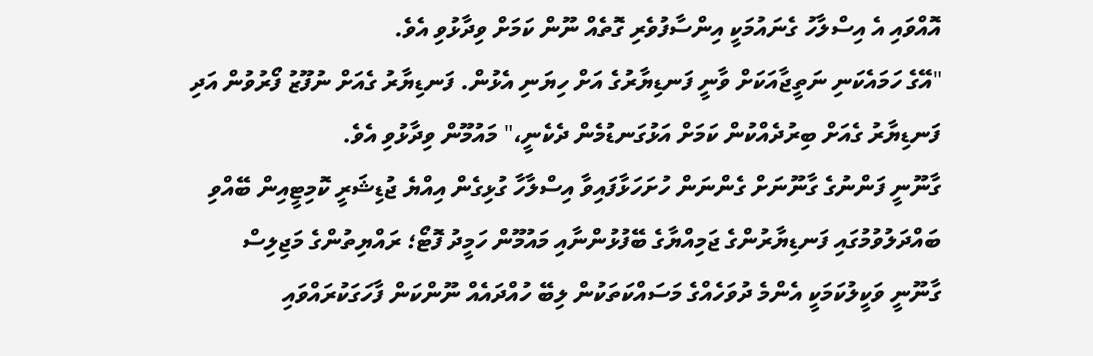އޮއްވައި އެ އިސްލާހު ގެނައުމަކީ އިންސާފުވެރި ގޮތެއް ނޫން ކަމަށް ވިދާޅުވި އެވެ.
"އޭގެ ހަމައެކަނި ނަތީޖާއަކަށް ވާނީ ފަނޑިޔާރުގެ އަށް ހިޔަނި އެޅުން. ފަނޑިޔާރު ގެއަށް ނުފޫޒު ފޯރުވުން އަދި ފަނޑިޔާރު ގެއަށް ބިރުދެއްކުން ކަމަށް އަޅުގަނޑުމެން ދެކެނީ،" މައުމޫން ވިދާޅުވި އެވެ.
ގާނޫނީ ފަންނުގެ ގާނޫނަށް ގެންނަން ހުށަހަޅާފައިވާ އިސްލާހާ ގުޅިގެން އިއްޔެ ޖުޑިޝަރީ ކޮމިޓީއިން ބޭއްވި ބައްދަލުވުމުގައި ފަނޑިޔާރުންގެ ޖަމިއްޔާގެ ބޭފުޅުންނާއި މައުމޫން ހަމީދު ފޮޓޯ؛ ރައްޔިތުންގެ މަޖިލިސް
ގާނޫނީ ވަކީލުކަމަކީ އެންމެ ދުވަހެއްގެ މަސައްކަތަކުން ލިބޭ ހުއްދައެއް ނޫންކަން ފާހަގަކުރައްވައި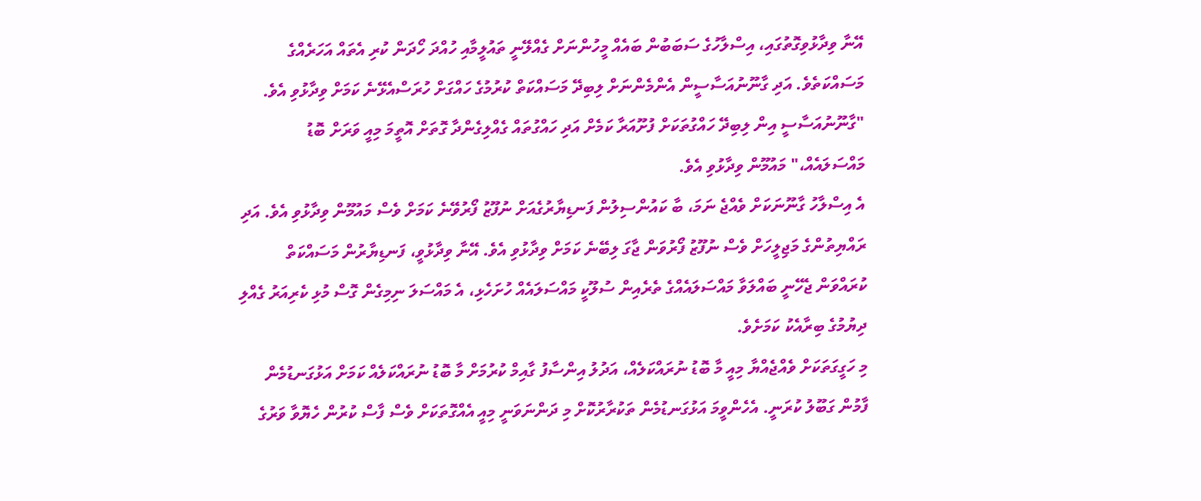އޭނާ ވިދާޅުވިގޮތުގައި، އިސްލާހުގެ ސަބަބުން ބައެއް މީހުންނަށް ގެއްލޭނީ ތައުލީމާއި ހުއްދަ ހޯދަން ކުރި އެތައް އަހަރެއްގެ މަސައްކަތެވެ. އަދި ގާނޫނުއަސާސީން އެންމެންނަށް ލިބިދޭ މަސައްކަތް ކުރުމުގެ ހައްގަށް ހުރަސްއެޅޭނެ ކަމަށް ވިދާޅުވި އެވެ.
"ގާނޫނުއަސާސީ އިން ލިބިދޭ ހައްގުތަކަށް ފުށޫއަރާ ކަމެށް އަދި ހައްގުތައް ގެއްލިގެންދާ ގޮތަށް އޮތީމަ މިއީ ވަރަށް ބޮޑު މައްސަލައެއް،" މައުމޫން ވިދާޅުވި އެވެ.
އެ އިސްލާހު ގާނޫނަކަށް ވެއްޖެ ނަމަ، ބާ ކައުންސިލުން ފަނޑިޔާރުގެއަށް ނުފޫޒު ފޯރުވޭނެ ކަމަށް ވެސް މައުމޫން ވިދާޅުވި އެވެ. އަދި ރައްޔިތުންގެ މަޖިލީހަށް ވެސް ނުފޫޒު ފޯރުވަން ޖާގަ ލިބޭނެ ކަމަށް ވިދާޅުވި އެވެ. އޭނާ ވިދާޅުވީ، ފަނޑިޔާރުން މަސައްކަތް ކުރައްވަން ޖެހޭނީ ބައްލަވާ މައްސަލައެއްގެ ތެރެއިން ސުލޫކީ މައްސަލައެއް ހުށަހެޅި، އެ މައްސަލަ ނިމިގެން ގޮސް މުޅި ކެރިއަރު ގެއްލި ދިޔުމުގެ ބިރާއެކު ކަމަށެވެ.
މި ހަގީގަތަކަށް ވެއްޖެއްޔާ މިއީ މާ ބޮޑު ނުރައްކަލެއް، އަދުލު އިންސާފު ގާއިމް ކުރުމަށް މާ ބޮޑު ނުރައްކަލެއް ކަމަށް އަޅުގަނޑުމެން ފާމުން ގަބޫލު ކުރަނީ. އެހެންވީމަ އަޅުގަނޑުމެން ތަކުރާރުކޮށް މި ދަންނަވަނީ މިއީ އެއްގޮތަކަށް ވެސް ފާސް ކުރުން ހެޔޮވާ ވަރުގެ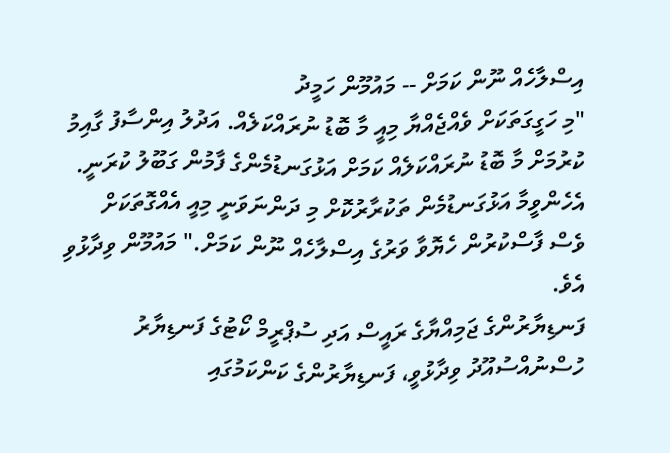އިސްލާހެއް ނޫން ކަމަށް -- މައުމޫން ހަމީދު
"މި ހަގީގަތަކަށް ވެއްޖެއްޔާ މިއީ މާ ބޮޑު ނުރައްކަލެއް. އަދުލު އިންސާފު ގާއިމު ކުރުމަށް މާ ބޮޑު ނުރައްކަލެއް ކަމަށް އަޅުގަނޑުމެންގެ ފާމުން ގަބޫލު ކުރަނީ. އެހެންވީމާ އަޅުގަނޑުމެން ތަކުރާރުކޮށް މި ދަންނަވަނީ މިއީ އެއްގޮތަކަށް ވެސް ފާސްކުރުން ހެޔޮވާ ވަރުގެ އިސްލާހެއް ނޫން ކަމަށް." މައުމޫން ވިދާޅުވި އެވެ.
ފަނޑިޔާރުންގެ ޖަމިއްޔާގެ ރައީސް އަދި ސުޕްރީމް ކޯޓުގެ ފަނޑިޔާރު ހުސްނުއްސުއޫދު ވިދާޅުވީ، ފަނޑިޔާރުންގެ ކަންކަމުގައި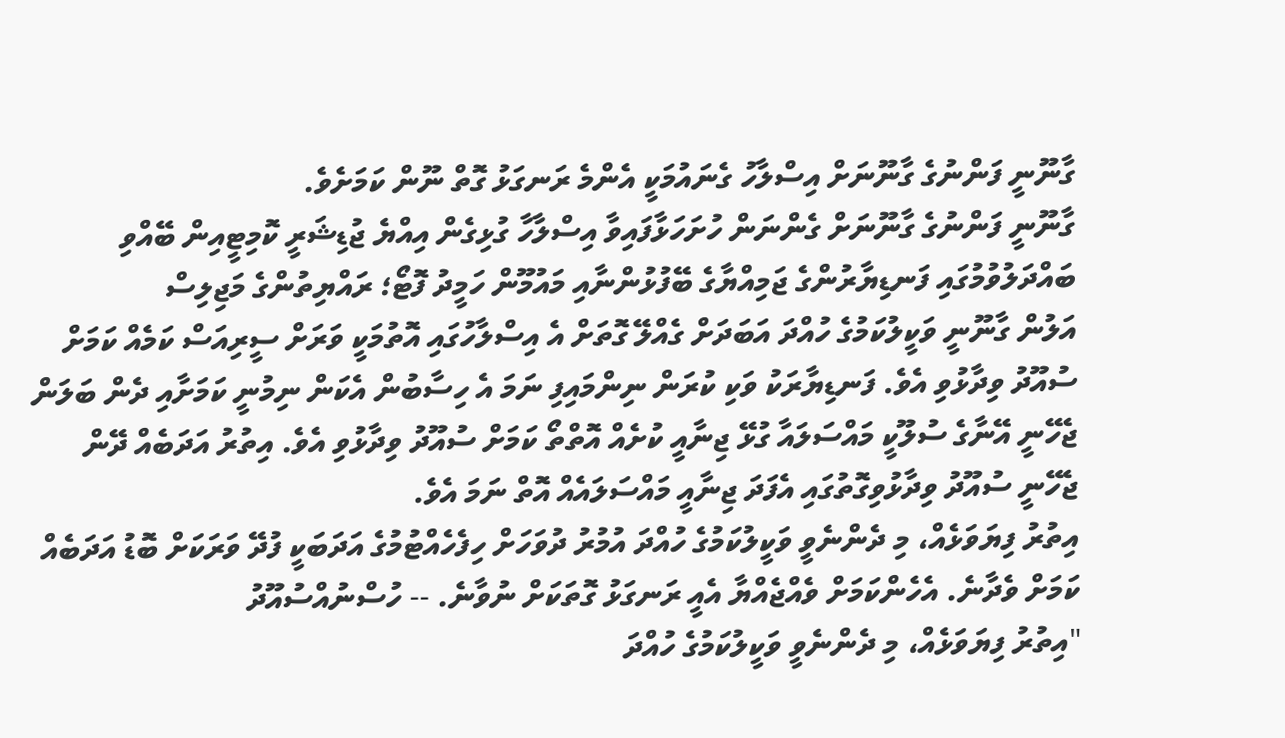ގާނޫނީ ފަންނުގެ ގާނޫނަށް އިސްލާހު ގެނައުމަކީ އެންމެ ރަނގަޅު ގޮތް ނޫން ކަމަށެވެ.
ގާނޫނީ ފަންނުގެ ގާނޫނަށް ގެންނަން ހުށަހަޅާފައިވާ އިސްލާހާ ގުޅިގެން އިއްޔެ ޖުޑިޝަރީ ކޮމިޓީއިން ބޭއްވި ބައްދަލުވުމުގައި ފަނޑިޔާރުންގެ ޖަމިއްޔާގެ ބޭފުޅުންނާއި މައުމޫން ހަމީދު ފޮޓޯ؛ ރައްޔިތުންގެ މަޖިލިސް
އަލުން ގާނޫނީ ވަކީލުކަމުގެ ހުއްދަ އަބަދަށް ގެއްލޭ ގޮތަށް އެ އިސްލާހުގައި އޮތުމަކީ ވަރަށް ސީރިއަސް ކަމެއް ކަމަށް ސުއޫދު ވިދާޅުވި އެވެ. ފަނޑިޔާރަކު ވަކި ކުރަން ނިންމައިފި ނަމަ އެ ހިސާބުން އެކަން ނިމުނީ ކަމަށާއި ދެން ބަލަން ޖެހޭނީ އޭނާގެ ސުލޫކީ މައްސަލައާ ގުޅޭ ޖިނާއީ ކުށެއް އޮތްތޯ ކަމަށް ސުއޫދު ވިދާޅުވި އެވެ. އިތުރު އަދަބެއް ދޭން ޖެހޭނީ ސުއޫދު ވިދާޅުވިގޮތުގައި އެފަދަ ޖިނާއީ މައްސަލައެއް އޮތް ނަމަ އެވެ.
އިތުރު ފިޔަވަޅެއް، މި ދެންނެވީ ވަކީލުކަމުގެ ހުއްދަ އުމުރު ދުވަހަށް ހިފެހެއްޓުމުގެ އަދަބަކީ ފުދޭ ވަރަކަށް ބޮޑު އަދަބެއް ކަމަށް ވެދާނެ. އެހެންކަމަށް ވެއްޖެއްޔާ އެއީ ރަނގަޅު ގޮތަކަށް ނުވާނެ. -- ހުސްނުއްސުއޫދު
"އިތުރު ފިޔަވަޅެއް، މި ދެންނެވީ ވަކީލުކަމުގެ ހުއްދަ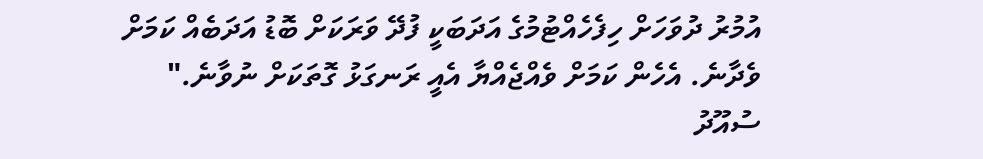އުމުރު ދުވަހަށް ހިފެހެއްޓުމުގެ އަދަބަކީ ފުދޭ ވަރަކަށް ބޮޑު އަދަބެއް ކަމަށް ވެދާނެ. އެހެން ކަމަށް ވެއްޖެއްޔާ އެއީ ރަނގަޅު ގޮތަކަށް ނުވާނެ." ސުއޫދު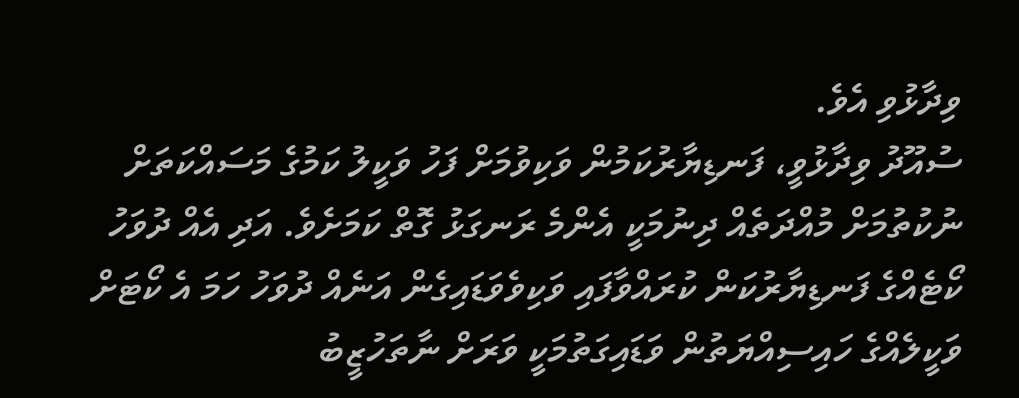ވިދާޅުވި އެވެ.
ސުއޫދު ވިދާޅުވީ، ފަނޑިޔާރުކަމުން ވަކިވުމަށް ފަހު ވަކީލު ކަމުގެ މަސައްކަތަށް ނުކުތުމަށް މުއްދަތެއް ދިނުމަކީ އެންމެ ރަނގަޅު ގޮތް ކަމަށެވެ. އަދި އެއް ދުވަހު ކޯޓެއްގެ ފަނޑިޔާރުކަން ކުރައްވާފައި ވަކިވެވަޑައިގެން އަނެއް ދުވަހު ހަމަ އެ ކޯޓަށް ވަކީލެއްގެ ހައިސިއްޔަތުން ވަޑައިގަތުމަކީ ވަރަށް ނާތަހުޒީބު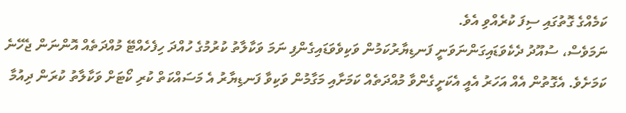ކަމެއްގެ ގޮތުގައި ސިފަ ކުރެއްވި އެވެ.
ނަމަވެސް، ސުއޫދު ދެކެވަޑައިގަންނަވަނީ ފަނޑިޔާރުކަމުން ވަކިވެވަޑައިގެންފި ނަމަ ވަކާލާތު ކުރުމުގެ ހުއްދަ ހިފެހެއްޓޭ މުއްދަތެއް އޮންނަން ޖެހޭނެ ކަމަށެވެ. އެގޮތުން އެއް އަހަރު އެއީ އެކަށީގެންވާ މުއްދަތެއް ކަމަށާއި މަގާމުން ވަކިވާ ފަނޑިޔާރު އެ މަސައްކަތް ކުރި ކޯޓަށް ވަކާލާތު ކުރަން ދިއުމާ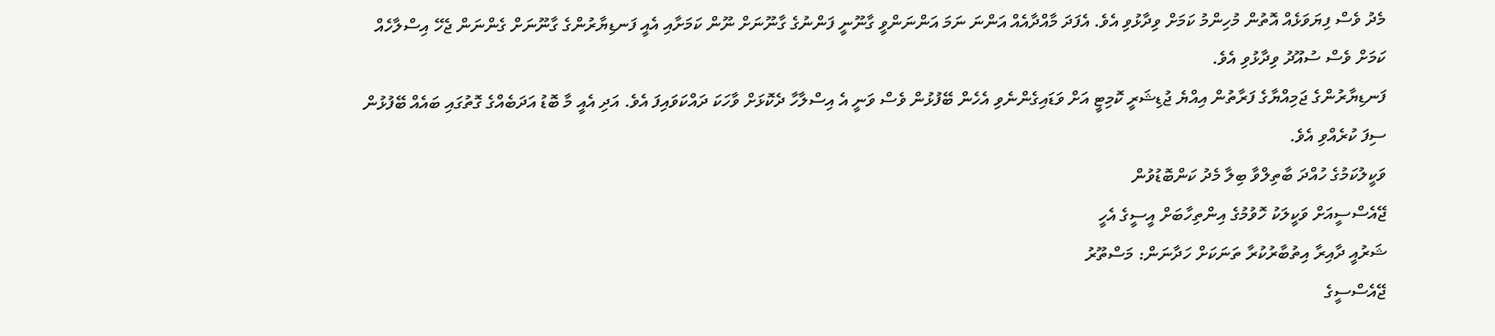މެދު ވެސް ފިޔަވަޅެއް އޮތުން މުހިންމު ކަމަށް ވިދާޅުވި އެވެ. އެފަދަ މާއްދާއެއް އަންނަ ނަމަ އަންނަންވީ ގާނޫނީ ފަންނުގެ ގާނޫނަށް ނޫން ކަމަށާއި އެއީ ފަނޑިޔާރުންގެ ގާނޫނަށް ގެންނަން ޖެހޭ އިސްލާހެއް ކަމަށް ވެސް ސުއޫދު ވިދާޅުވި އެވެ.
ފަނޑިޔާރުންގެ ޖަމިއްޔާގެ ފަރާތުން އިއްޔެ ޖުޑިޝަރީ ކޮމިޓީ އަށް ވަޑައިގެންނެވި އެހެން ބޭފުޅުން ވެސް ވަނީ އެ އިސްލާހާ ދެކޮޅަށް ވާހަކަ ދައްކަވައިފަ އެވެ. އަދި އެއީ މާ ބޮޑު އަދަބެއްގެ ގޮތުގައި ބައެއް ބޭފުޅުން ސިފަ ކުރެއްވި އެވެ.
ވަކީލުކަމުގެ ހުއްދަ ބާތިލްވާ ބިލާ މެދު ކަންބޮޑުވުން
ޖޭއެސްސީއަށް ވަކީލަކު ހޮވުމުގެ އިންތިހާބަށް އީސީގެ އެހީ
ޝަރުއީ ދާއިރާ އިތުބާރުކުރާ ތަނަކަށް ހަދާނަން: މަސްތޫރު
ޖޭއެސްސީގެ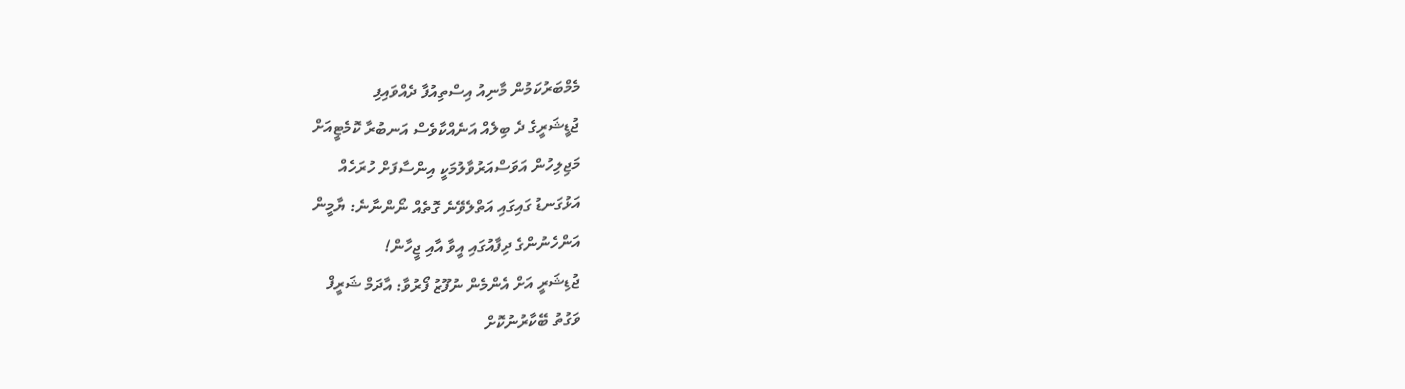މެމްބަރުކަމުން މާނިއު އިސްތިއުފާ ދެއްވައިފި
ޖުޑީޝަރީގެ ދެ ބިލެއް އަނެއްކާވެސް އަނބުރާ ކޮމެޓީއަށް
މަޖިލިހުން އަވަސްއަރުވާލުމަކީ އިންސާފަށް ހުރަހެއް
އަޅުގަނޑު ގައިގައި އަތްލެވޭނެ ގޮތެއް ނޯންނާނެ: ޔާމީން
އަންހެނުންގެ ދިފާއުގައި އީވާ އާއި ޖީހާން!
ޖުޑިޝަރީ އަށް އެންމެން ނުފޫޒު ފޯރުވާ: އާދަމް ޝަރީފް
ވަގުތު ބޭކާރުނުކޮށް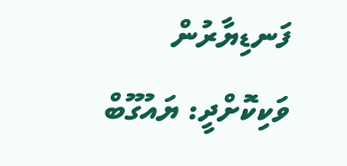ފަނޑިޔާރުން ވަކިކޮށްދީ: ޔައުގޫބް